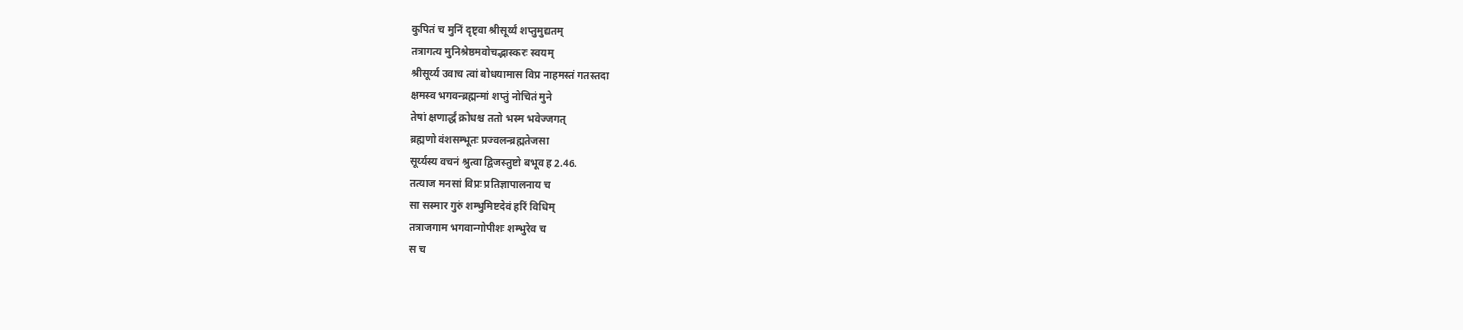कुपितं च मुनिं दृष्ट्वा श्रीसूर्य्यं शप्तुमुद्यतम्
तत्रागत्य मुनिश्रेष्ठमवोचद्भास्करः स्वयम्
श्रीसूर्य्य उवाच त्वां बोधयामास विप्र नाहमस्तं गतस्तदा
क्षमस्व भगवन्ब्रह्मन्मां शप्तुं नोचितं मुने
तेषां क्षणार्द्धं क्रोधश्च ततो भस्म भवेज्जगत्
ब्रह्मणो वंशसम्भूतः प्रज्वलन्ब्रह्मतेजसा
सूर्य्यस्य वचनं श्रुत्वा द्विजस्तुष्टो बभूव ह 2.46.
तत्याज मनसां विप्रः प्रतिज्ञापालनाय च
सा सस्मार गुरुं शम्भुमिष्टदेवं हरिं विधिम्
तत्राजगाम भगवान्गोपीशः शम्भुरेव च
स च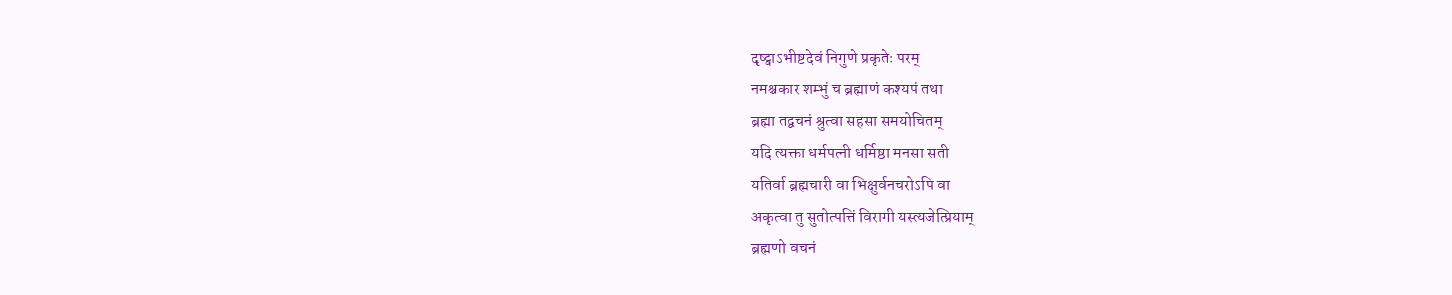दृष्ट्वाऽभीष्टदेवं निगुणे प्रकृतेः परम्
नमश्चकार शम्भुं च ब्रह्माणं कश्यपं तथा
ब्रह्मा तद्वचनं श्रुत्वा सहसा समयोचितम्
यदि त्यक्ता धर्मपत्नी धर्मिष्ठा मनसा सती
यतिर्वा ब्रह्मचारी वा भिक्षुर्वनचरोऽपि वा
अकृत्वा तु सुतोत्पत्तिं विरागी यस्त्यजेत्प्रियाम्
ब्रह्मणो वचनं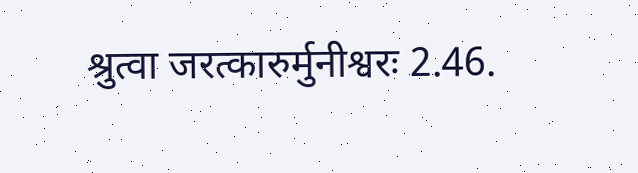श्रुत्वा जरत्कारुर्मुनीश्वरः 2.46.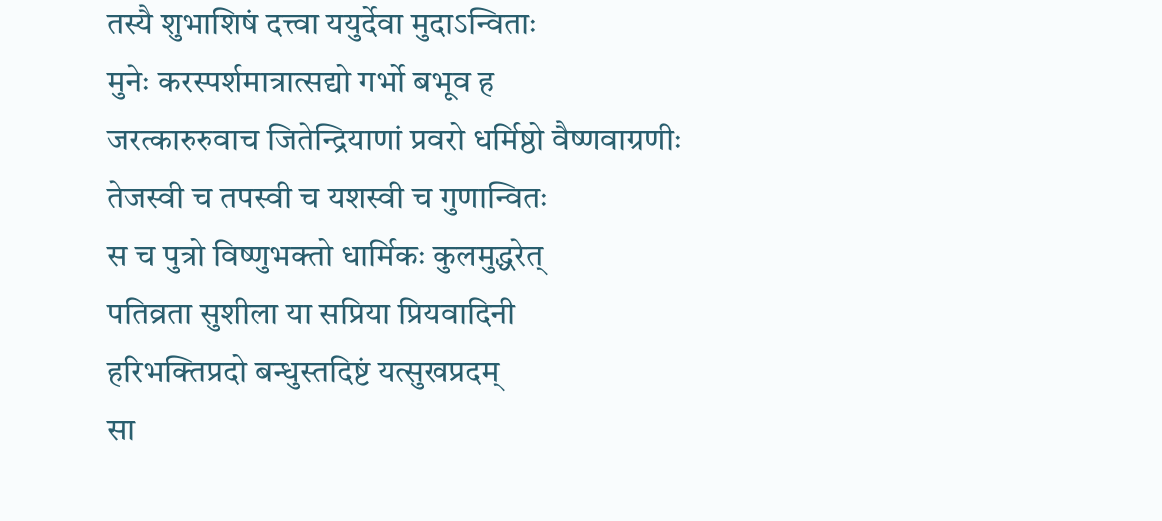तस्यै शुभाशिषं दत्त्वा ययुर्देवा मुदाऽन्विताः
मुनेः करस्पर्शमात्रात्सद्यो गर्भो बभूव ह
जरत्कारुरुवाच जितेन्द्रियाणां प्रवरो धर्मिष्ठो वैष्णवाग्रणीः
तेजस्वी च तपस्वी च यशस्वी च गुणान्वितः
स च पुत्रो विष्णुभक्तो धार्मिकः कुलमुद्धरेत्
पतिव्रता सुशीला या सप्रिया प्रियवादिनी
हरिभक्तिप्रदो बन्धुस्तदिष्टं यत्सुखप्रदम्
सा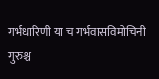गर्भधारिणी या च गर्भवासविमोचिनी
गुरुश्च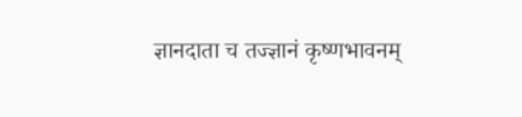ज्ञानदाता च तज्ज्ञानं कृष्णभावनम्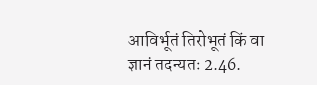आविर्भूतं तिरोभूतं किं वा ज्ञानं तदन्यतः 2.46.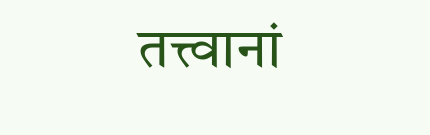तत्त्वानां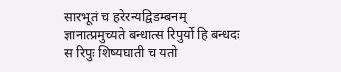सारभूतं च हरेरन्यद्विडम्बनम्
ज्ञानात्प्रमुच्यते बन्धात्स रिपुर्यो हि बन्धदः
स रिपुः शिष्यघाती च यतो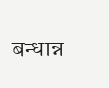बन्धान्न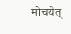मोचयेत्